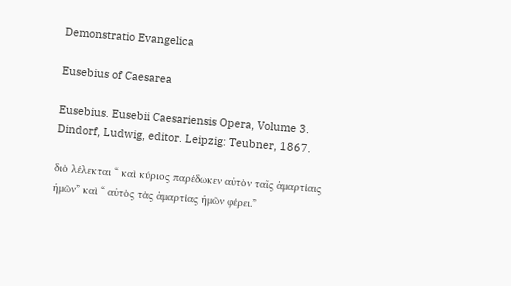Demonstratio Evangelica

Eusebius of Caesarea

Eusebius. Eusebii Caesariensis Opera, Volume 3. Dindorf, Ludwig, editor. Leipzig: Teubner, 1867.

διὸ λέλεκται “ καὶ κύριος παρέδωκεν αὐτὸν ταῖς ἁμαρτίαις ἡμῶν” καὶ “ αὐτὸς τὰς ἁμαρτίας ἡμῶν φέρει.”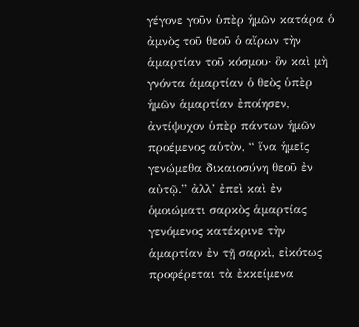γέγονε γοῦν ὑπὲρ ἡμῶν κατάρα ὁ ἀμνὸς τοῦ θεοῦ ὁ αἴρων τὴν ἁμαρτίαν τοῦ κόσμου· ὃν καὶ μὴ γνόντα ἁμαρτίαν ὁ θεὸς ὑπὲρ ἡμῶν ἁμαρτίαν ἐποίησεν, ἀντίψυχον ὑπὲρ πάντων ἡμῶν προέμενος αὑτὸν, “ ἵνα ἡμεῖς γενώμεθα δικαιοσύνη θεοῦ ἐν αὐτῷ.” ἀλλ’ ἐπεὶ καὶ ἐν ὁμοιώματι σαρκὸς ἁμαρτίας γενόμενος κατέκρινε τὴν ἁμαρτίαν ἐν τῇ σαρκὶ, εἰκότως προφέρεται τὰ ἐκκείμενα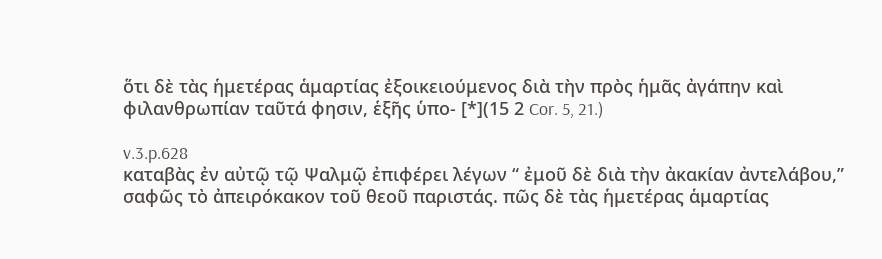ὅτι δὲ τὰς ἡμετέρας ἁμαρτίας ἐξοικειούμενος διὰ τὴν πρὸς ἡμᾶς ἀγάπην καὶ φιλανθρωπίαν ταῦτά φησιν, ἑξῆς ὑπο- [*](15 2 Cor. 5, 21.)

v.3.p.628
καταβὰς ἐν αὐτῷ τῷ Ψαλμῷ ἐπιφέρει λέγων “ ἐμοῦ δὲ διὰ τὴν ἀκακίαν ἀντελάβου,” σαφῶς τὸ ἀπειρόκακον τοῦ θεοῦ παριστάς. πῶς δὲ τὰς ἡμετέρας ἁμαρτίας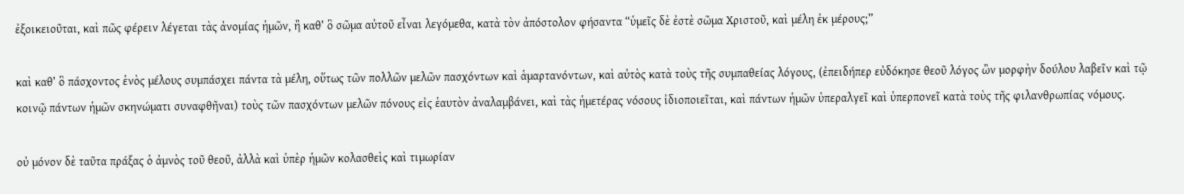ἐξοικειοῦται, καὶ πῶς φέρειν λέγεται τὰς ἀνομίας ἡμῶν, ἢ καθ’ ὃ σῶμα αὐτοῦ εἶναι λεγόμεθα, κατὰ τὸν ἀπόστολον φήσαντα “ὑμεῖς δὲ ἐστὲ σῶμα Χριστοῦ, καὶ μέλη ἐκ μέρους;”

καὶ καθ’ ὃ πάσχοντος ἑνὸς μέλους συμπάσχει πάντα τὰ μέλη, οὕτως τῶν πολλῶν μελῶν πασχόντων καὶ ἁμαρτανόντων, καὶ αὐτὸς κατὰ τοὺς τῆς συμπαθείας λόγους, (ἐπειδήπερ εὐδόκησε θεοῦ λόγος ὢν μορφὴν δούλου λαβεῖν καὶ τῷ κοινῷ πάντων ἡμῶν σκηνώματι συναφθῆναι) τοὺς τῶν πασχόντων μελῶν πόνους εἰς ἑαυτὸν ἀναλαμβάνει, καὶ τὰς ἡμετέρας νόσους ἰδιοποιεῖται, καὶ πάντων ἡμῶν ὑπεραλγεῖ καὶ ὑπερπονεῖ κατὰ τοὺς τῆς φιλανθρωπίας νόμους.

οὐ μόνον δὲ ταῦτα πράξας ὁ ἀμνὸς τοῦ θεοῦ, ἀλλὰ καὶ ὑπὲρ ἡμῶν κολασθεὶς καὶ τιμωρίαν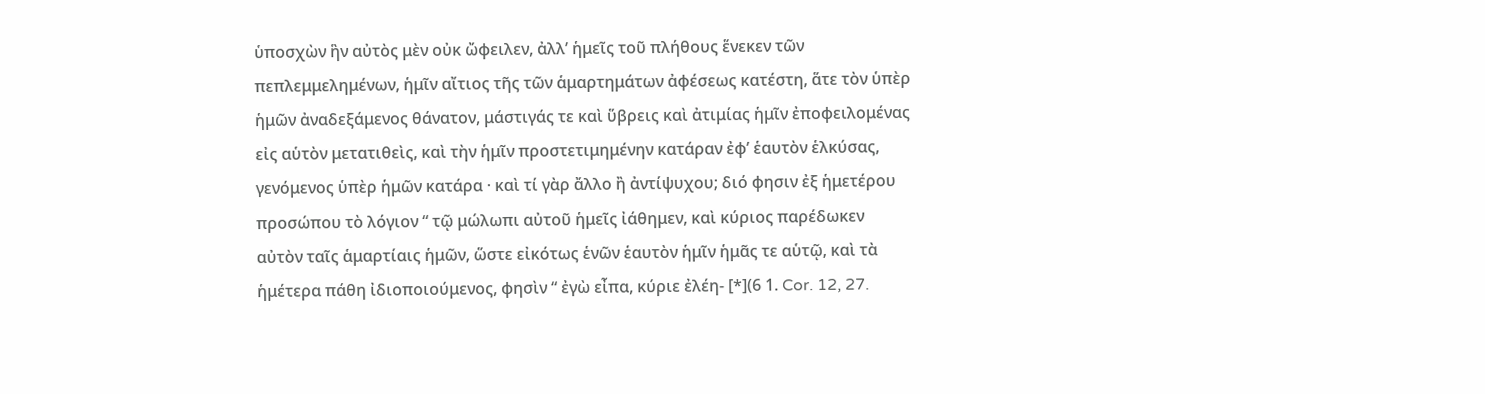ὑποσχὼν ἣν αὐτὸς μὲν οὐκ ὤφειλεν, ἀλλ’ ἡμεῖς τοῦ πλήθους ἕνεκεν τῶν πεπλεμμελημένων, ἡμῖν αἴτιος τῆς τῶν ἁμαρτημάτων ἀφέσεως κατέστη, ἅτε τὸν ὑπὲρ ἡμῶν ἀναδεξάμενος θάνατον, μάστιγάς τε καὶ ὕβρεις καὶ ἀτιμίας ἡμῖν ἐποφειλομένας εἰς αὑτὸν μετατιθεὶς, καὶ τὴν ἡμῖν προστετιμημένην κατάραν ἐφ’ ἑαυτὸν ἑλκύσας, γενόμενος ὑπὲρ ἡμῶν κατάρα · καὶ τί γὰρ ἄλλο ἢ ἀντίψυχου; διό φησιν ἐξ ἡμετέρου προσώπου τὸ λόγιον “ τῷ μώλωπι αὐτοῦ ἡμεῖς ἰάθημεν, καὶ κύριος παρέδωκεν αὐτὸν ταῖς ἁμαρτίαις ἡμῶν, ὥστε εἰκότως ἑνῶν ἑαυτὸν ἡμῖν ἡμᾶς τε αὑτῷ, καὶ τὰ ἡμέτερα πάθη ἰδιοποιούμενος, φησὶν “ ἐγὼ εἶπα, κύριε ἐλέη- [*](6 1. Cor. 12, 27.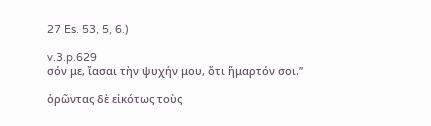27 Es. 53, 5, 6.)

v.3.p.629
σόν με, ἴασαι τὴν ψυχήν μου, ὅτι ἥμαρτόν σοι.”

ὁρῶντας δὲ εἰκότως τοὺς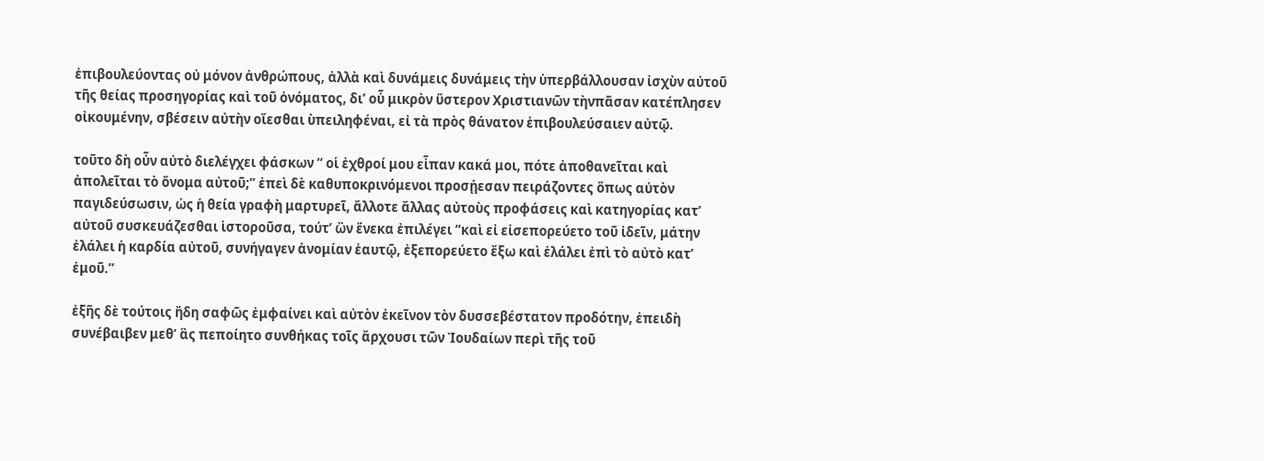ἐπιβουλεύοντας οὐ μόνον ἀνθρώπους, ἀλλὰ καὶ δυνάμεις δυνάμεις τὴν ὑπερβάλλουσαν ἰσχὺν αὐτοῦ τῆς θείας προσηγορίας καὶ τοῦ ὀνόματος, δι’ οὗ μικρὸν ὕστερον Χριστιανῶν τὴνπᾶσαν κατέπλησεν οἰκουμένην, σβέσειν αὐτὴν οἴεσθαι ὺπειληφέναι, εἰ τὰ πρὸς θάνατον ἐπιβουλεύσαιεν αὐτῷ.

τοῦτο δὴ οὖν αὐτὸ διελέγχει φάσκων “ οἱ ἐχθροί μου εἶπαν κακά μοι, πότε ἀποθανεῖται καὶ ἀπολεῖται τὸ ὄνομα αὐτοῦ;” ἐπεὶ δὲ καθυποκρινόμενοι προσῄεσαν πειράζοντες ὅπως αὐτὸν παγιδεύσωσιν, ὡς ἡ θεία γραφὴ μαρτυρεῖ, ἄλλοτε ἄλλας αὐτοὺς προφάσεις καὶ κατηγορίας κατ’ αὐτοῦ συσκευάζεσθαι ἱστοροῦσα, τούτ’ ὢν ἕνεκα ἐπιλέγει “καὶ εἰ εἰσεπορεύετο τοῦ ἰδεῖν, μάτην ἐλάλει ἡ καρδία αὐτοῦ, συνήγαγεν ἀνομίαν ἑαυτῷ, ἐξεπορεύετο ἔξω καὶ ἐλάλει ἐπὶ τὸ αὐτὸ κατ’ ἐμοῦ.”

ἐξῆς δὲ τούτοις ἤδη σαφῶς ἐμφαίνει καὶ αὐτὸν ἐκεῖνον τὸν δυσσεβέστατον προδότην, ἐπειδὴ συνέβαιβεν μεθ’ ἃς πεποίητο συνθήκας τοῖς ἄρχουσι τῶν Ἰουδαίων περὶ τῆς τοῦ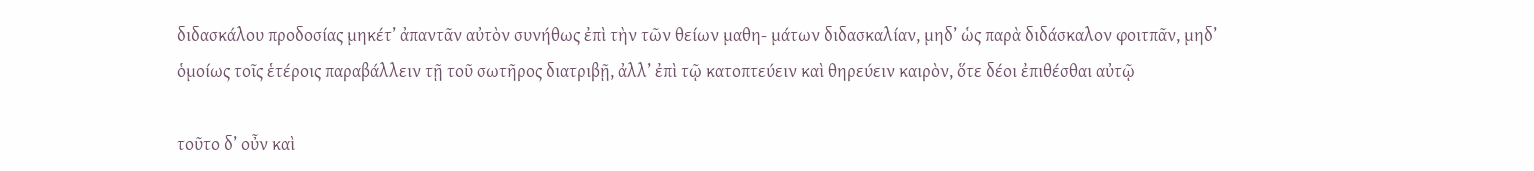διδασκάλου προδοσίας μηκέτ’ ἀπαντᾶν αὐτὸν συνήθως ἐπὶ τὴν τῶν θείων μαθη- μάτων διδασκαλίαν, μηδ’ ὡς παρὰ διδάσκαλον φοιτπᾶν, μηδ’ ὁμοίως τοῖς ἑτέροις παραβάλλειν τῇ τοῦ σωτῆρος διατριβῇ, ἀλλ’ ἐπὶ τῷ κατοπτεύειν καὶ θηρεύειν καιρὸν, ὅτε δέοι ἐπιθέσθαι αὐτῷ

τοῦτο δ’ οὖν καὶ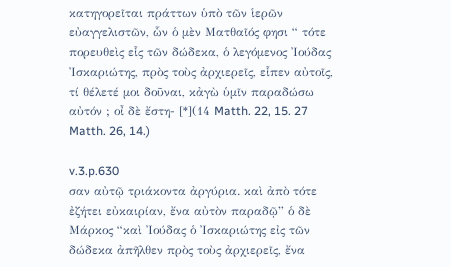κατηγορεῖται πράττων ὑπὸ τῶν ἱερῶν εὐαγγελιστῶν, ὧν ὁ μὲν Ματθαῖός φησι “ τότε πορευθεὶς εἷς τῶν δώδεκα, ὁ λεγόμενος Ἰούδας Ἰσκαριώτης, πρὸς τοὺς ἀρχιερεῖς, εἷπεν αὐτοῖς, τί θέλετέ μοι δοῦναι, κἀγὼ ὑμῖν παραδώσω αὐτόν ; οἶ δὲ ἔστη- [*](14 Matth. 22, 15. 27 Matth. 26, 14.)

v.3.p.630
σαν αὐτῷ τριάκοντα ἀργύρια. καὶ ἀπὸ τότε ἐζήτει εὐκαιρίαν, ἔνα αὐτὸν παραδῷ” ὁ δὲ Μάρκος “καὶ Ἰούδας ὁ Ἰσκαριώτης εἰς τῶν δώδεκα ἀπῆλθεν πρὸς τοὺς ἀρχιερεῖς, ἔνα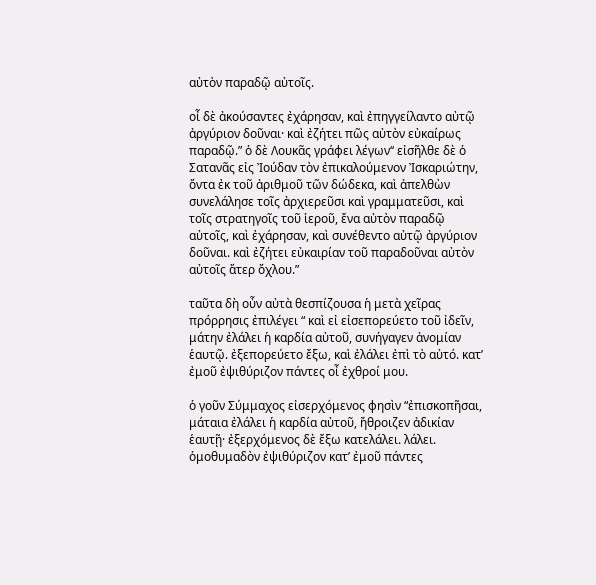αὐτὸν παραδῷ αὐτοῖς.

οἶ δὲ ἀκούσαντες ἐχάρησαν, καὶ ἐπηγγείλαντο αὐτῷ ἀργύριον δοῦναι· καὶ ἐζήτει πῶς αὐτὸν εὐκαίρως παραδῷ.” ὁ δὲ Λουκᾶς γράφει λέγων‘‘ εἰσῆλθε δὲ ὁ Σατανᾶς εἰς Ἰούδαν τὸν ἐπικαλούμενον Ἰσκαριώτην, ὄντα ἐκ τοῦ ἀριθμοῦ τῶν δώδεκα, καὶ ἀπελθὼν συνελάλησε τοῖς ἀρχιερεῦσι καὶ γραμματεῦσι, καὶ τοῖς στρατηγοῖς τοῦ ἱεροῦ, ἔνα αὐτὸν παραδῷ αὐτοῖς, καὶ ἐχάρησαν, καὶ συνέθεντο αὐτῷ ἀργύριον δοῦναι. καὶ ἐζήτει εὐκαιρίαν τοῦ παραδοῦναι αὐτὸν αὐτοῖς ἄτερ ὄχλου.”

ταῦτα δὴ οὖν αὐτὰ θεσπίζουσα ἡ μετὰ χεῖρας πρόρρησις ἐπιλέγει “ καὶ εἰ εἰσεπορεύετο τοῦ ἰδεῖν, μάτην ἐλάλει ἡ καρδία αὐτοῦ, συνήγαγεν ἀνομίαν ἑαυτῷ. ἐξεπορεύετο ἔξω, καὶ ἐλάλει ἐπὶ τὸ αὐτό. κατ’ ἐμοῦ ἐψιθύριζον πάντες οἶ ἐχθροί μου.

ὁ γοῦν Σύμμαχος εἰσερχόμενος φησὶν “ἐπισκοπῆσαι, μάταια ἐλάλει ἡ καρδία αὐτοῦ, ἤθροιζεν ἀδικίαν ἑαυτῇ· ἐξερχόμενος δὲ ἔξω κατελάλει. λάλει. ὁμοθυμαδὸν ἐψιθύριζον κατ’ ἐμοῦ πάντες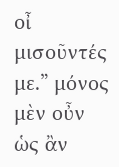οἶ μισοῦντές με.” μόνος μὲν οὖν ὡς ἂν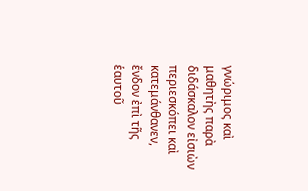γνώριμος καὶ μαθητὴς παρὰ διδάσκαλον εἰσιὼν περιεσκόπει καὶ κατεμάνθανεν, ἔνδον ἐπὶ τῆς ἑαυτοῦ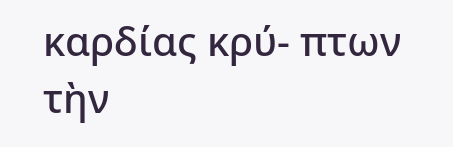καρδίας κρύ- πτων τὴν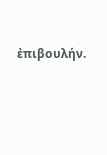ἐπιβουλήν.